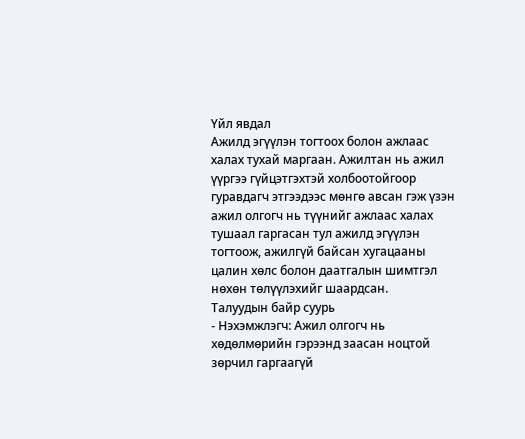Үйл явдал
Ажилд эгүүлэн тогтоох болон ажлаас халах тухай маргаан. Ажилтан нь ажил үүргээ гүйцэтгэхтэй холбоотойгоор гуравдагч этгээдээс мөнгө авсан гэж үзэн ажил олгогч нь түүнийг ажлаас халах тушаал гаргасан тул ажилд эгүүлэн тогтоож, ажилгүй байсан хугацааны цалин хөлс болон даатгалын шимтгэл нөхөн төлүүлэхийг шаардсан.
Талуудын байр суурь
- Нэхэмжлэгч: Ажил олгогч нь хөдөлмөрийн гэрээнд заасан ноцтой зөрчил гаргаагүй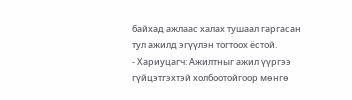байхад ажлаас халах тушаал гаргасан тул ажилд эгүүлэн тогтоох ёстой.
- Хариуцагч: Ажилтныг ажил үүргээ гүйцэтгэхтэй холбоотойгоор мөнгө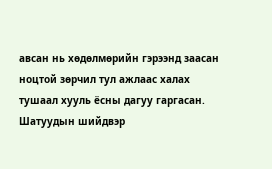авсан нь хөдөлмөрийн гэрээнд заасан ноцтой зөрчил тул ажлаас халах тушаал хууль ёсны дагуу гаргасан.
Шатуудын шийдвэр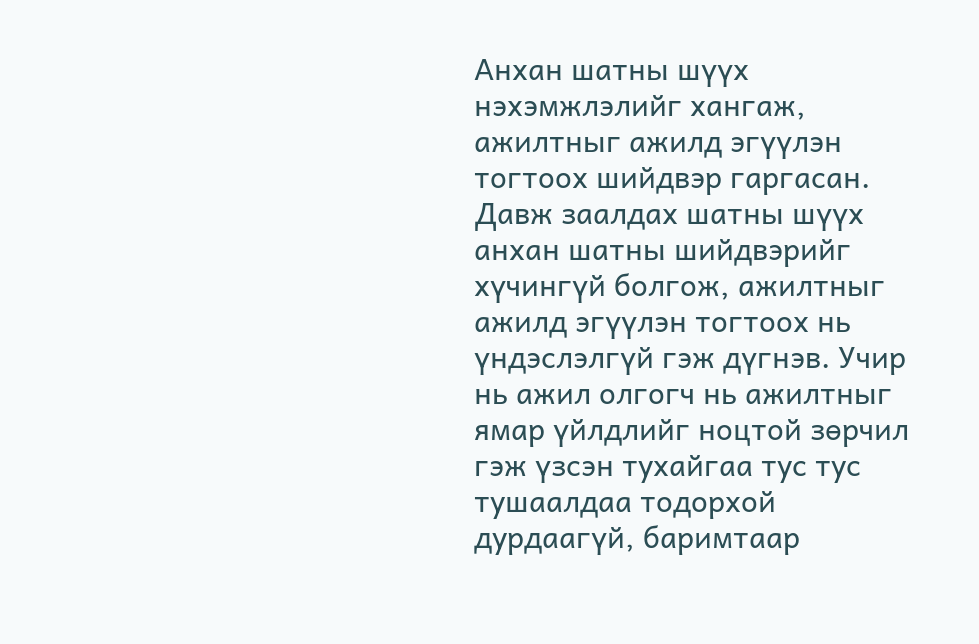Анхан шатны шүүх нэхэмжлэлийг хангаж, ажилтныг ажилд эгүүлэн тогтоох шийдвэр гаргасан. Давж заалдах шатны шүүх анхан шатны шийдвэрийг хүчингүй болгож, ажилтныг ажилд эгүүлэн тогтоох нь үндэслэлгүй гэж дүгнэв. Учир нь ажил олгогч нь ажилтныг ямар үйлдлийг ноцтой зөрчил гэж үзсэн тухайгаа тус тус тушаалдаа тодорхой дурдаагүй, баримтаар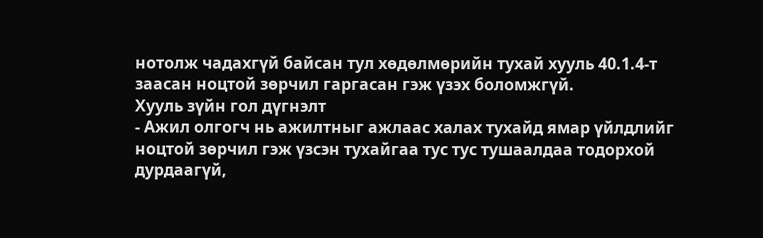нотолж чадахгүй байсан тул хөдөлмөрийн тухай хууль 40.1.4-т заасан ноцтой зөрчил гаргасан гэж үзэх боломжгүй.
Хууль зүйн гол дүгнэлт
- Ажил олгогч нь ажилтныг ажлаас халах тухайд ямар үйлдлийг ноцтой зөрчил гэж үзсэн тухайгаа тус тус тушаалдаа тодорхой дурдаагүй,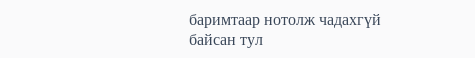баримтаар нотолж чадахгүй байсан тул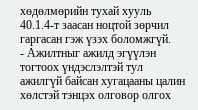хөдөлмөрийн тухай хууль 40.1.4-т заасан ноцтой зөрчил гаргасан гэж үзэх боломжгүй.
- Ажилтныг ажилд эгүүлэн тогтоох үндэслэлтэй тул ажилгүй байсан хугацааны цалин хөлстэй тэнцэх олговор олгох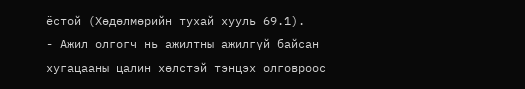ёстой (Хөдөлмөрийн тухай хууль 69.1).
- Ажил олгогч нь ажилтны ажилгүй байсан хугацааны цалин хөлстэй тэнцэх олговроос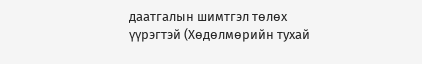даатгалын шимтгэл төлөх үүрэгтэй (Хөдөлмөрийн тухай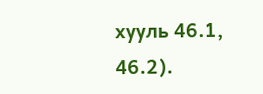хууль 46.1, 46.2).